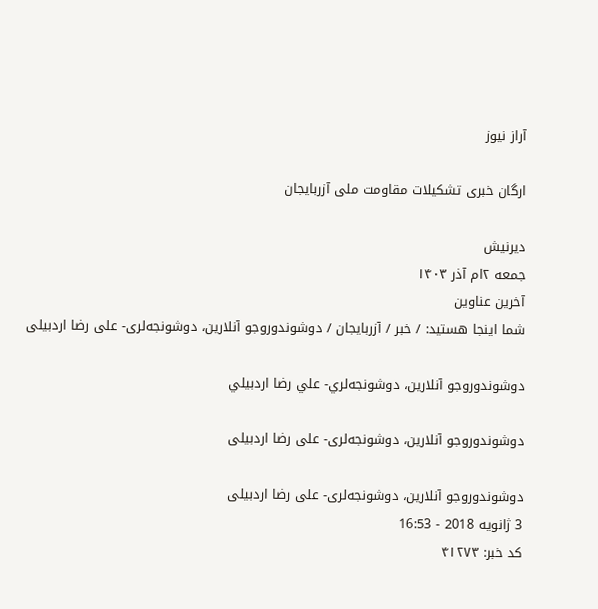آراز نیوز

ارگان خبری تشکیلات مقاومت ملی آزربایجان

دیرنیش
جمعه ۲ام آذر ۱۴۰۳
آخرین عناوین
شما اینجا هستید: / خبر / آزربایجان / دوشوندوروجو آنلارین، دوشونجه‌لری- علی رضا اردبیلی

دوشوندوروجو آنلارين، دوشونجه‌لري- علي رضا اردبيلي

دوشوندوروجو آنلارین، دوشونجه‌لری- علی رضا اردبیلی

دوشوندوروجو آنلارین، دوشونجه‌لری- علی رضا اردبیلی
3 ژانویه 2018 - 16:53
کد خبر: ۴۱۲۷۳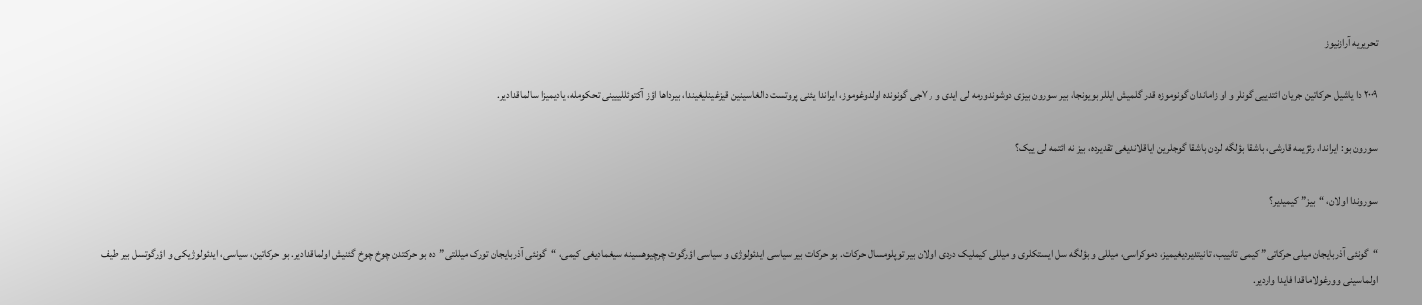تحریریه آرازنیوز

۲۰۰۹ دا یاشیل حرکاتین جریان ائتدییی گونلر و او زاماندان گونوموزه قدر گلمیش ایللر بویونجا، بیر سورون بیزی دوشوندورمه لی ایدی و ۷٫جی گونونده اولدوغوموز، ایراندا یئنی پروتست دالغاسینین قیزغینلیغیندا، بیرداها اؤز آکتوئللییینی تحکومله، یادیمیزا سالماقدادیر.

سورون بو: ایراندا، رئژیمه قارشی، باشقا بؤلگه لردن باشقا گوجلرین ایاقلاندیغی تقدیرده، بیز نه ائتمه لی ییک؟

سوروندا اولان، “بیز” کیمیدیر؟

“گونئی آذربایجان میلی حرکاتی” کیمی تانییب، تانیتدیردیغیمیز، دموکراسی، میللی و بؤلگه سل ایستکلری و میللی کیملیک دردی اولان بیر توپلومسال حرکات. بو حرکات بیر سیاسی ایدئولوژی و سیاسی اؤرگوت چرچیوهسینه سیغمادیغی کیمی، “گونئی آذربایجان تورک میللتی”ده بو حرکتدن چوخ چوخ گئنیش اولماقدادیر. بو حرکاتین، سیاسی، ایدئولوژیکی و اؤرگوتسل بیر طیف اولماسینی وورغولاماقدا فایدا واردیر.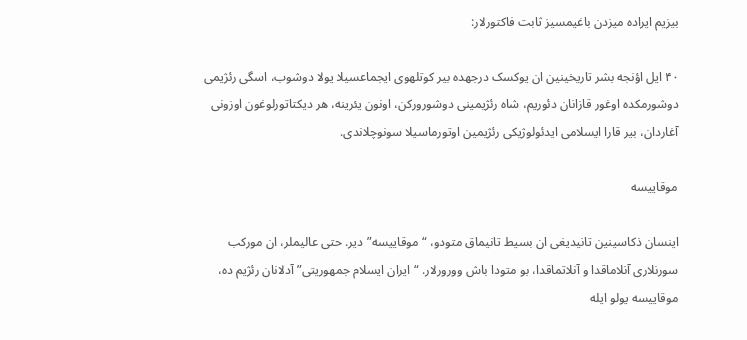بیزیم ایراده میزدن باغیمسیز ثابت فاکتورلار:

۴۰ ایل اؤنجه بشر تاریخینین ان یوکسک درجهده بیر کوتلهوی ایجماعسیلا یولا دوشوب، اسگی رئژیمی دوشورمکده اوغور قازانان دئوریم، شاه رئژیمینی دوشورورکن، اونون یئرینه، هر دیکتاتورلوغون اوزونی آغاردان، بیر قارا ایسلامی ایدئولوژیکی رئژیمین اوتورماسیلا سونوچلاندی.

موقاییسه

اینسان ذکاسینین تانیدیغی ان بسیط تانیماق متودو، “موقاییسه”دیر. حتی عالیملر، ان مورکب سورنلاری آنلاماقدا و آنلاتماقدا، بو متودا باش وورورلار. “ایران ایسلام جمهوریتی” آدلانان رئژیم ده، موقاییسه یولو ایله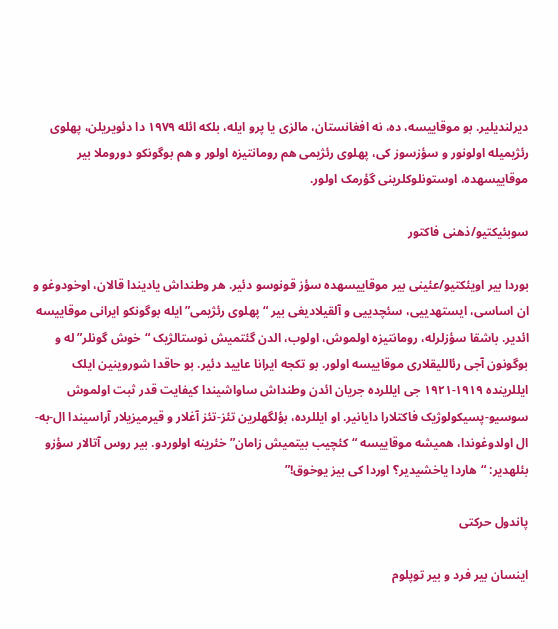دیرلندیلیر. بو موقاییسه، ده، نه افغانستان، مالزی یا پرو ایله، بلکه ائله ۱۹۷۹ دا دئویریلن، پهلوی رئژیمیله اولونور و سؤزسوز کی، پهلوی رئژیمی هم رومانتیزه اولور و هم بوگونکو دوروملا بیر موقاییسهده، اوستونلوکلرینی گؤرمک اولور.

سوبئیکتیو/ذهنی فاکتور

بوردا بیر اویئکتیو/عئینی بیر موقاییسهده سؤز قونوسو دئیر. هر وطنداش یادیندا قالان، اوخودوغو و ان اساسی، ایستهدییی، سئچدییی و آلقیلادیغی بیر “پهلوی رئژیمی”ایله بوگونکو ایرانی موقاییسه ائدیر. باشقا سؤزلرله، رومانتیزه اولموش، اولوب، الدن گئتمیش نوستالژیک “خوش گونلر”له و بوگونون آجی رئاللیقلاری موقاییسه اولور. بو تکجه ایرانا عایید دئیر. بو حاقدا شوروینین ایلک ایللرینده ۱۹۱۹-۱۹۲۱ جی ایللرده جریان ائدن وطنداش ساواشیندا کیفایت قدر ثبت اولموش سوسیو-پسیکولوژیک فاکتلارا دایانیر. او ایللرده، بؤلگهلرین تئز-تئز آغلار و قیرمیزیلار آراسیندا ال-به-ال اولدوغوندا، همیشه موقاییسه “کئچیب بیتمیش زامان” خئرینه اولوردو. بیر روس آتالار سؤزو بئلهدیر: “هاردا یاخشیدیر؟ اوردا کی بیز یوخوق!”

پاندول حرکتی

اینسان بیر فرد و بیر توپلوم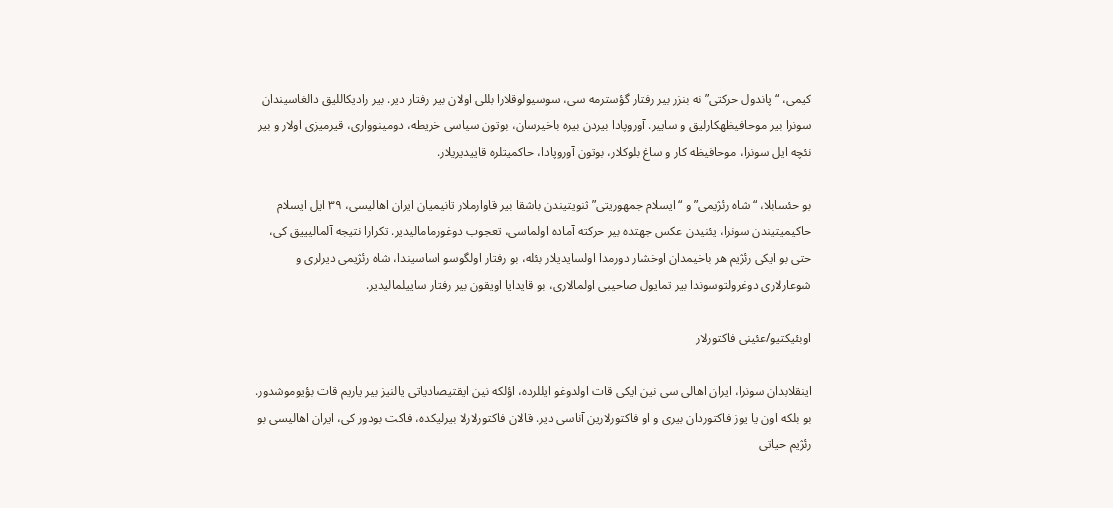کیمی، “پاندول حرکتی”نه بنزر بیر رفتار گؤسترمه سی، سوسیولوقلارا بللی اولان بیر رفتار دیر. بیر رادیکاللیق دالغاسیندان سونرا بیر موحافیظهکارلیق و ساییر. آوروپادا بیردن بیره باخیرسان، بوتون سیاسی خریطه، دومینوواری، قیرمیزی اولار و بیر نئچه ایل سونرا، موحافیظه کار و ساغ بلوکلار، بوتون آوروپادا، حاکمیتلره قاییدیریلار.

بو حئسابلا، “شاه رئژیمی” و “ایسلام جمهوریتی” ثنویتیندن باشقا بیر قاوارملار تانیمیان ایران اهالیسی، ۳۹ ایل ایسلام حاکیمیتیندن سونرا، یئنیدن عکس جهتده بیر حرکته آماده اولماسی، تعجوب دوغورمامالیدیر. تکرارا نتیجه آلمالیییق کی، حتی بو ایکی رئژیم هر باخیمدان اوخشار دورمدا اولسایدیلار بئله، بو رفتار اولگوسو اساسیندا، شاه رئژیمی دیرلری و شوعارلاری دوغرولتوسوندا بیر تمایول صاحیبی اولمالاری، بو قایدایا اویقون بیر رفتار ساییلمالیدیر.

اوبئیکتیو/عئینی فاکتورلار

اینقلابدان سونرا، ایران اهالی سی نین ایکی قات اولدوغو ایللرده، اؤلکه نین ایقتیصادیاتی یالنیز بیر یاریم قات بؤیوموشدور. بو بلکه اون یا یوز فاکتوردان بیری و او فاکتورلارین آناسی دیر. قالان فاکتورلارلا بیرلیکده، فاکت بودور کی، ایران اهالیسی بو رئژیم حیاتی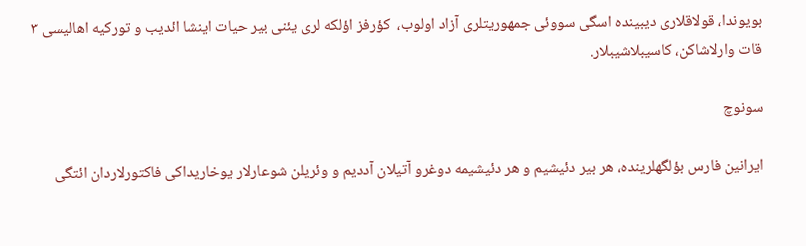بویوندا، قولاقلاری دیبینده اسگی سووئی جمهوریتلری آزاد اولوب،  کؤرفز اؤلکه لری یئنی بیر حیات اینشا ائدیب و تورکیه اهالیسی ۳ قات وارلاشاکن، کاسیبلاشیبلار.

سونوچ

ایرانین فارس بؤلگهلرینده، هر بیر دئیشیم و هر دئیشیمه دوغرو آتیلان آددیم و وئریلن شوعارلار یوخاریداکی فاکتورلاردان ائتگی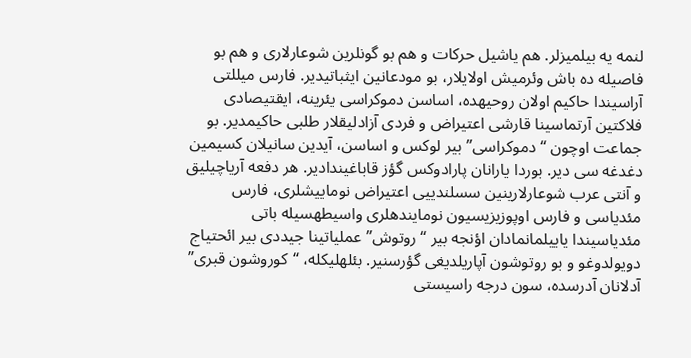لنمه یه بیلمیزلر. هم یاشیل حرکات و هم بو گونلرین شوعارلاری و هم بو فاصیله ده باش وئرمیش اولایلار، بو مودعانین ایثباتیدیر. فارس میللتی آراسیندا حاکیم اولان روحیهده، اساسن دموکراسی یئرینه، ایقتیصادی فلاکتین آرتماسینا قارشی اعتیراض و فردی آزادلیقلار طلبی حاکیمدیر. بو جماعت اوچون “دموکراسی” بیر لوکس و اساسن، آیدین سانیلان کسیمین دغدغه سی دیر. بوردا یارانان پارادوکس گؤز قاباغیندادیر. هر دفعه آریاچیلیق و آنتی عرب شوعارلارینین سسلندییی اعتیراض نوماییشلری، فارس مئدیاسی و فارس اوپوزیزیسیون نومایندهلری واسیطهسیله باتی مئدیاسیندا یاییلمانمادان اؤنجه بیر “روتوش” عملیاتینا جیددی بیر ائحتیاج دویولدوغو و بو روتوشون آپاریلدیغی گؤرسنیر. بئلهلیکله، “کوروشون قبری” آدلانان آدرسده، سون درجه راسیستی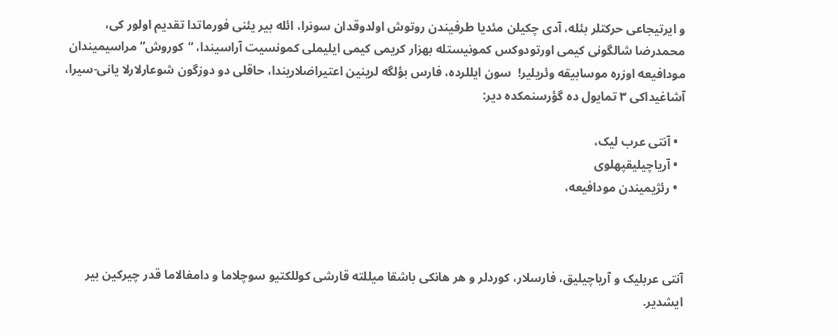و ایرتیجاعی حرکتلر بئله، آدی چکیلن مئدیا طرفیندن روتوش اولدوقدان سونرا، ائله بیر یئنی فورماتدا تقدیم اولور کی، محمدرضا شالگونی کیمی اورتودوکس کمونیستله بهزار کریمی کیمی ایلیملی کمونسیت آراسیندا، “کوروش” مراسیمیندان مودافیعه اوزره موسابیقه وئریلیر!  سون ایللرده، فارس بؤلگه لرینین اعتیراضلاریندا، حاقلی دو دوزگون شوعارلارلا یانی-سیرا، آشاغیداکی ۳ تمایول ده گؤرسنمکده دیر:

  • آنتی عرب لیک،
  • آریاچیلیقپهلوی
  • رئژیمیندن مودافیعه،



آنتی عربلیک و آریاچیلیق، فارسلار، کوردلر و هر هانکی باشقا میللته قارشی کوللکتیو سوچلاما و دامغالاما قدر چیرکین بیر ایشدیر.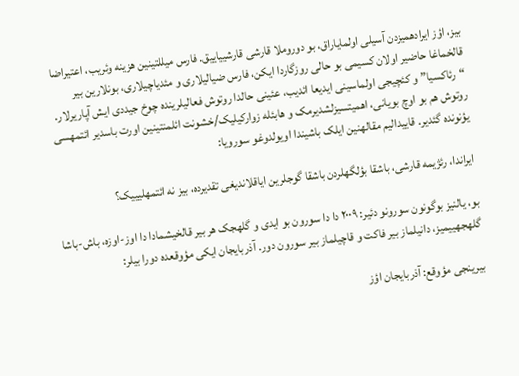بیز، اؤز ایرادهمیزدن آسیلی اولمایاراق، بو دوروملا قارشی قارشییاییق. فارس میللتینین هزینه وئریب، اعتیراضا قالخماغا حاضیر اولان کسیمی بو حالی روزگاردا ایکن، فارس ضیالیلاری و مئدیاچیلاری، بونلارین بیر “رئاکسیا” و کئچیجی اولماسینی ایدیعا ائدیب، عئینی حالدا روتوش فعالیلرینده چوخ جیددی ایش آپاریرلار. روتوش هم بو اوچ بویانی، اهمیتسیزلشدیرمک و هابئله زوارکیلیک/خشونت ائلمنتینین اورت باسدیر ائتمهسی یؤنونده گئدیر. قاییدالیم مقالهنین ایلک باشیندا اویولدوغو سورویا:

ایراندا، رئژیمه قارشی، باشقا بؤلگهلردن باشقا گوجلرین ایاقلاندیغی تقدیرده، بیز نه ائتمهلیییک؟

بو، یالنیز بوگونون سورونو دئیر: ۲۰۰۹ دا دا سورون بو ایدی و گلهجک هر بیر قالخیشمادا دا اوز-اوزه، باش-باشا گلهجهییمیز، دانیلماز بیر فاکت و قاچیلماز بیر سورون دور. آذربایجان ایکی مؤوقعده دورا بیلر:

بیرینجی مؤوقع: آذربایجان اؤز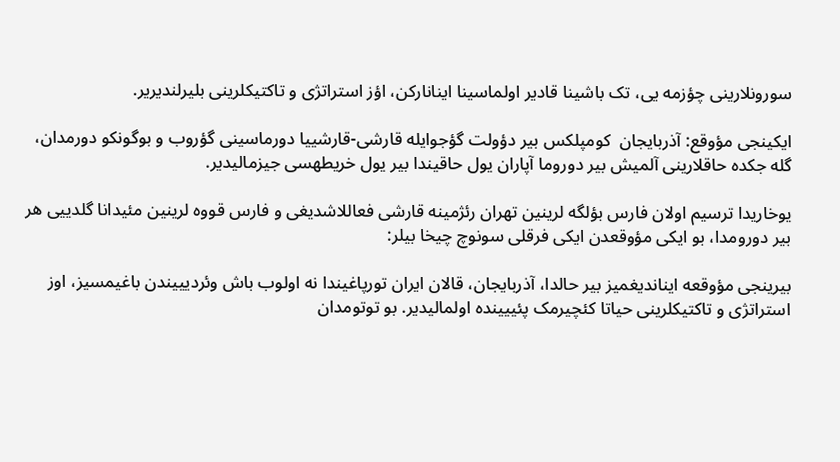سورونلارینی چؤزمه یی، تک باشینا قادیر اولماسینا اینانارکن، اؤز استراتژی و تاکتیکلرینی بلیرلندیریر.

ایکینجی مؤوقع: آذربایجان  کومپلکس بیر دؤولت گؤجوایله قارشی-قارشییا دورماسینی گؤروب و بوگونکو دورمدان،  گله جکده حاقلارینی آلمیش بیر دوروما آپاران یول حاقیندا بیر یول خریطهسی جیزمالیدیر.

یوخاریدا ترسیم اولان فارس بؤلگه لرینین تهران رئژمینه قارشی فعاللاشدیغی و فارس قووه لرینین مئیدانا گلدییی هر بیر دورومدا، بو ایکی مؤوقعدن ایکی فرقلی سونوچ چیخا بیلر:

بیرینجی مؤوقعه ایناندیغمیز بیر حالدا، آذربایجان، قالان ایران تورپاغیندا نه اولوب باش وئردیییندن باغیمسیز، اوز استراتژی و تاکتیکلرینی حیاتا کئچیرمک پئییینده اولمالیدیر. بو توتومدان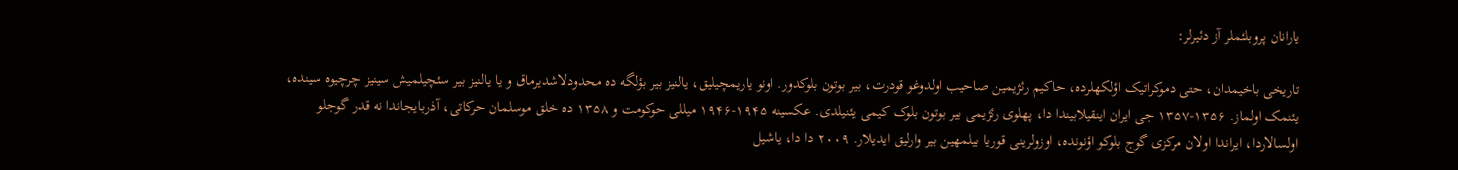یارانان پروبلئملر آز دئیرلر:

تاریخی باخیمدان، حتی دموکراتیک اؤلکهلرده، حاکیم رئژیمین صاحیب اولدوغو قودرت، بیر بوتون بلوکدور. اونو یاریمچیلیق، یالنیز بیر بؤلگه ده محدودلاشدیرماق و یا یالنیز بیر سئچیلمیش سینیز چرچیوه سینده، یئنمک اولماز. ۱۳۵۶-۱۳۵۷ جی ایران اینقیلابیندا دا، پهلوی رئژیمی بیر بوتون بلوک کیمی یئنیلدی. عکسینه ۱۹۴۵-۱۹۴۶ میللی حوکومت و ۱۳۵۸ ده خلق موسلمان حرکاتی، آذربایجاندا نه قدر گوجلو اولسالاردا، ایراندا اولان مرکزی گوج بلوکو اؤنونده، اوزولرینی قوریا بیلمهین بیر وارلیق ایدیلار. ۲۰۰۹ دا دا، یاشیل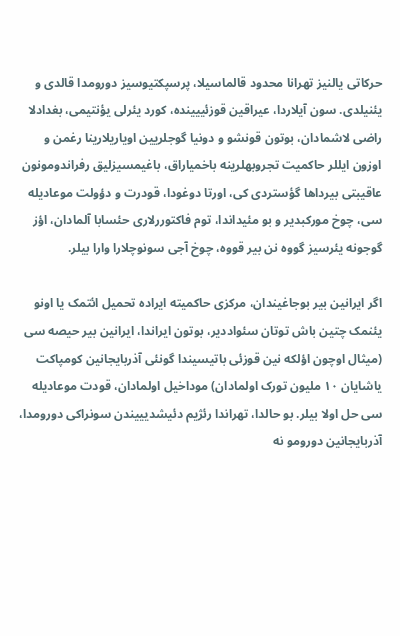حرکاتی یالنیز تهرانا محدود قالماسیلا، پرسپکتیوسیز دورومدا قالدی و یئنیلدی. سون آیلاردا، عیراقین قوزئییینده، کورد یئرلی یؤنتیمی، بغدادلا راضی لاشمادان، بوتون قونشو و دونیا گوجلریین اویاریلارینا رغمن و اوزون ایللر حاکمیت تجروبهلرینه باخمیاراق، باغیمسیزلیق رفراندومونون عاقیبتی بیرداها گؤستردی کی، اورتا دوغودا، قودرت و دؤولت موعادیله سی، چوخ مورکبدیر و بو مئیداندا، توم فاکتوررلاری حئسابا آلمادان، اؤز گوجونه یئرسیز گووه نن بیر قووه، چوخ آجی سونوچلارا وارا بیلر.

اگر ایرانین بیر بوجاغیندان، مرکزی حاکمیته ایراده تحمیل ائتمک یا اونو یئنمک چتین باش توتان سئواددیر، بوتون ایراندا، ایرانین بیر حیصه سی (میثال اوچون اؤلکه نین قوزئی باتیسیندا گونئی آذربایجانین کومپاکت یاشایان ۱۰ ملیون تورک اولمادان) موداخیل اولمادان، قودت موعادیله سی حل اولا بیلر. بو حالدا، تهراندا رئژیم دئیشدیییندن سونراکی دورومدا، آذربایجانین دورومو نه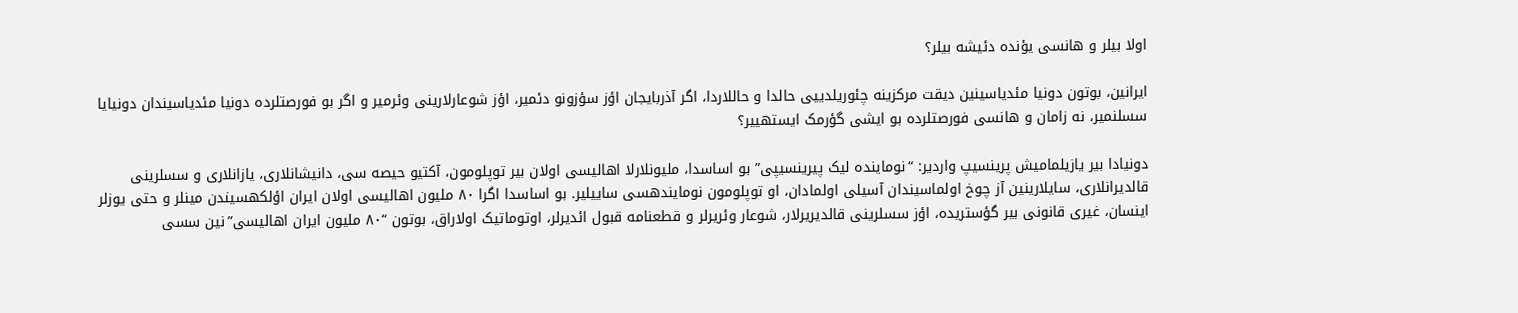اولا بیلر و هانسی یؤنده دئیشه بیلر؟

ایرانین، بوتون دونیا مئدیاسینین دیقت مرکزینه چئوریلدییی حالدا و حاللاردا، اگر آذربایجان اؤز سؤزونو دئمیر، اؤز شوعارلارینی وئرمیر و اگر بو فورصتلرده دونیا مئدیاسیندان دونیایا سسلنمیر، نه زامان و هانسی فورصتلرده بو ایشی گؤرمک ایستهییر؟

دونیادا بیر یازیلمامیش پرینسیپ واردیر: “نوماینده لیک پیرینسیپی” بو اساسدا، ملیونلارلا اهالیسی اولان بیر توپلومون، آکتیو حیصه سی، دانیشانلاری، یازانلاری و سسلرینی قالدیرانلاری، سایلارینین آز چوخ اولماسیندان آسیلی اولمادان، او توپلومون نومایندهسی ساییلیر. بو اساسدا اگرا ۸۰ ملیون اهالیسی اولان ایران اؤلکهسیندن مینلر و حتی یوزلر اینسان، غیری قانونی بیر گؤستریده، اؤز سسلرینی قالدیریرلار، شوعار وئریرلر و قطعنامه قبول ائدیرلر، اوتوماتیک اولاراق، بوتون “۸۰ ملیون ایران اهالیسی”نین سسی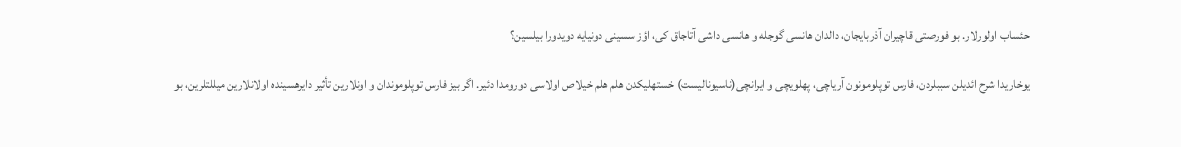حئساب اولورلار. بو فورصتی قاچیران آذربایجان، دالدان هانسی گوجله و هانسی داشی آتاجاق کی، اؤز سسینی دونیایه دویدورا بیلسین؟

یوخاریدا شرح ائدیلن سببلردن، فارس توپلومونون آریاچی، پهلویچی و ایرانچی(ناسیونالیست) خستهلیکدن هلم هلم خیلاص اولاسی دورومدا دئیر. اگر بیز فارس توپلوموندان و اونلارین تأثیر دایرهسینده اولانلارین میللتلرین، بو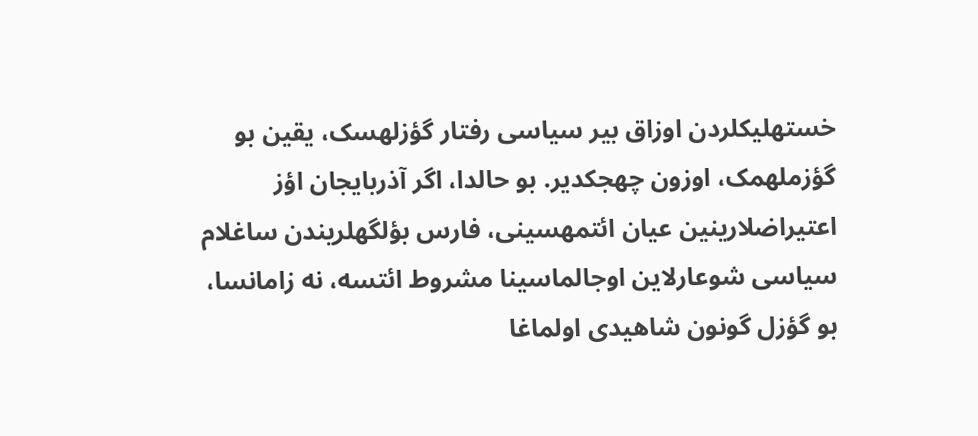خستهلیکلردن اوزاق بیر سیاسی رفتار گؤزلهسک، یقین بو گؤزملهمک، اوزون چهجکدیر. بو حالدا، اگر آذربایجان اؤز اعتیراضلارینین عیان ائتمهسینی، فارس بؤلگهلریندن ساغلام سیاسی شوعارلاین اوجالماسینا مشروط ائتسه، نه زامانسا، بو گؤزل گونون شاهیدی اولماغا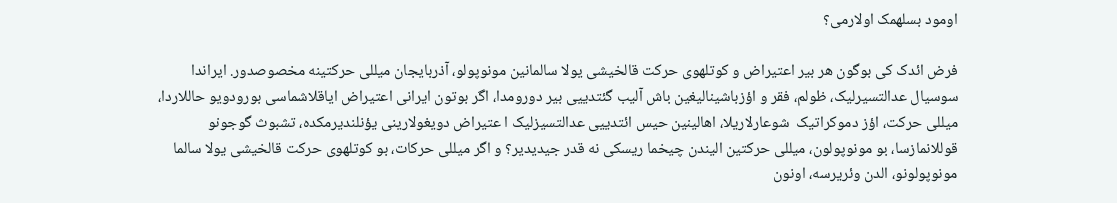اومود بسلهمک اولارمی؟

فرض ائدک کی بوگون هر بیر اعتیراض و کوتلهوی حرکت قالخیشی یولا سالمانین مونوپولو، آذربایجان میللی حرکتینه مخصوصدور. ایراندا سوسیال عدالتسیرلیک، ظولم، فقر و اؤزباشینالیغین باش آلیب گئتدییی بیر دورومدا، اگر بوتون ایرانی اعتیراض ایاقلاشماسی بورودویو حاللاردا، میللی حرکت، اؤز دموکراتیک  شوعارلاریلا، اهالینین حیس ائتدییی عدالتسیزلیک ا عتیراض دویغولارینی یؤنلندیرمکده، تشبوث گوجونو قوللانمازسا، بو مونوپولون، میللی حرکتین الیندن چیخما ریسکی نه قدر جیدیدیر؟ و اگر میللی حرکات، بو کوتلهوی حرکت قالخیشی یولا سالما مونوپولونو، الدن وئریرسه، اونون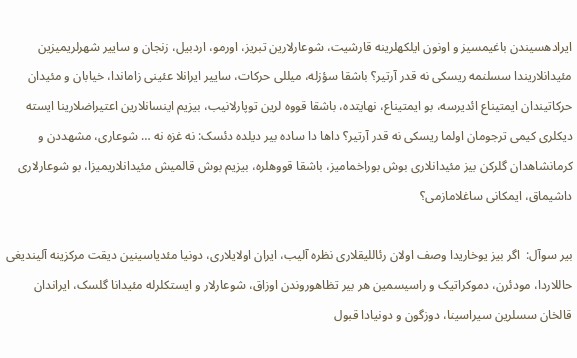ایرادهسیندن باغیمسیز و اونون ایلکهلرینه قارشیت، شوعارلارین تبریز، اورمو، اردبیل، زنجان و ساییر شهرلریمیزین مئیدانلاریندا سسلنمه ریسکی نه قدر آرتیر؟ باشقا سؤزله، میللی حرکات، ساییر ایرانلا عئینی زاماندا، خیابان و مئیدان حرکاتیندان ایمتیناع ائدیرسه، بو ایمتیناع، نهایتده، باشقا قووه لرین توپارلانیب، بیزیم اینسانلارین اعتیراضلارینا ایسته دیکلری کیمی ترجومان اولما ریسکی نه قدر آرتیر؟ داها دا ساده بیر دیلده دئسک: نه غزه نه … شوعاری، مشهددن و کرمانشاهدان گلرکن بیز مئیدانلاری بوش بوراخمامیز، باشقا قووهلره، بیزیم بوش قالمیش مئیدانلاریمیزا، بو شوعارلاری داشیماق، ایمکانی ساغلامازمی؟

بیر سوآل:  اگر بیز یوخاریدا وصف اولان رئاللیقلاری نظره آلیب، ایران اولایلاری، دونیا مئدیاسینین دیقت مرکزینه آلیندیغی حاللاردا، مودئرن، دموکراتیک و راسیسمین هر بیر تظاهوروندن اوزاق، شوعارلار و ایستکلرله مئیدانا گلسک، ایراندان قالخان سسلرین سیراسینا، دوزگون و دونیادا قبول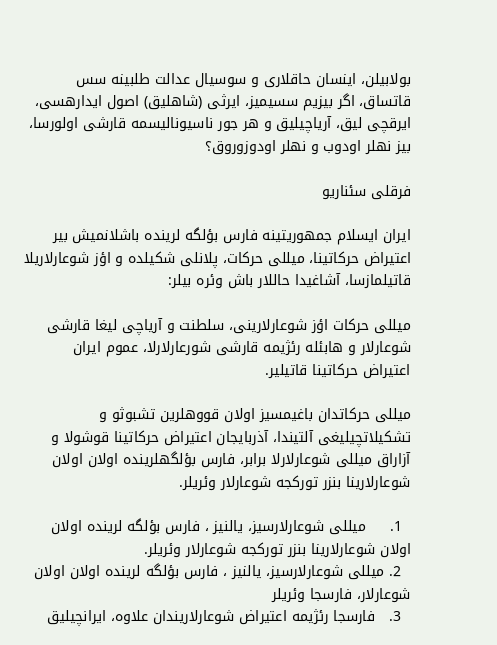بولابیلن، اینسان حاقلاری و سوسیال عدالت طلبینه سس قاتساق، اگر بیزیم سسیمیز، ایرثی (شاهلیق) اصول ایدارهسی، ایرقچی لیق، آریاچیلیق و هر جور ناسیونالیسمه قارشی اولورسا، بیز نهلر اودوب و نهلر اودوزوروق؟

فرقلی سئناریو

ایران ایسلام جمهوریتینه فارس بؤلگه لرینده باشلانمیش بیر اعتیراض حرکاتینا، میللی حرکات، پلانلی شکیلده و اؤز شوعارلاریلا قاتیلمازسا، آشاغیدا حاللار باش وئره بیلر:

میللی حرکات اؤز شوعارلارینی، سلطنت و آریاچی لیغا قارشی شوعارلار و هابئله رئژیمه قارشی شورعارلارلا، عموم ایران اعتیراض حرکاتینا قاتیلیر.

میللی حرکاتدان باغیمسیز اولان قووهلرین تشبوثو و تشکیلاتچیلیغی آلتیندا، آذربایجان اعتیراض حرکاتینا قوشولا و آزاراق میللی شوعارلارلا برابر، فارس بؤلگهلرینده اولان اولان شوعارلارینا بنزر تورکجه شوعارلار وئریلر.

  1.     میللی شوعارلارسیز، یالنیز ، فارس بؤلگه لرینده اولان اولان شوعارلارینا بنزر تورکجه شوعارلار وئریلر.
  2. میللی شوعارلارسیز، یالنیز ، فارس بؤلگه لرینده اولان اولان شوعارلار، فارسجا وئریلر
  3.   فارسجا رئژیمه اعتیراض شوعارلاریندان علاوه، ایرانچیلیق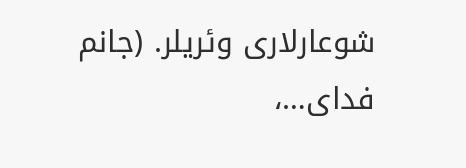شوعارلاری وئریلر. (جانم فدای…،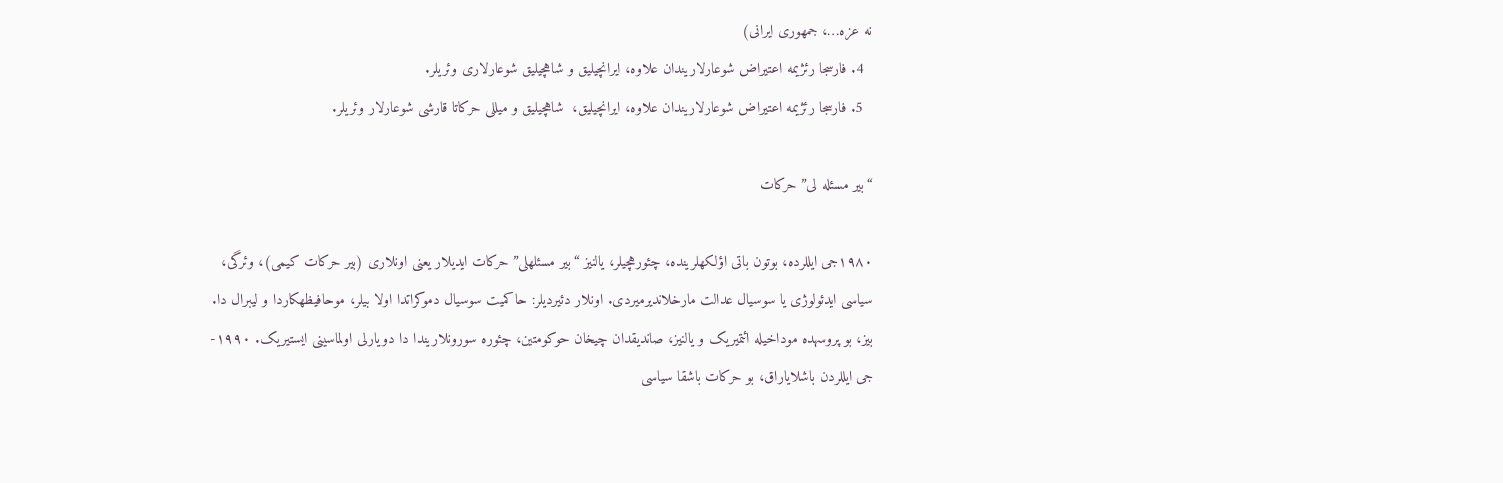نه عزه…، جمهوری ایرانی)
  4. فارسجا رئژیمه اعتیراض شوعارلاریندان علاوه، ایرانچیلیق و شاهچیلیق شوعارلاری وئریلر.
  5. فارسجا رئژیمه اعتیراض شوعارلاریندان علاوه، ایرانچیلیق،  شاهچیلیق و میللی حرکاتا قارشی شوعارلار وئریلر.

“بیر مسئله لی” حرکات

۱۹۸۰جی ایللرده، بوتون باتی اؤلکهلرینده، چئورهچیلر، یالنیز “بیر مسئلهلی” حرکات ایدیلار یعنی اونلاری (بیر حرکات کیمی)، وئرگی، سیاسی ایدئولوژی یا سوسیال عدالت مارخلاندیرمیردی. اونلار دئیردیلر: حاکمیت سوسیال دموکراتدا اولا بیلر، موحافیظهکاردا و لیبرال دا. بیز، بو پروسهده موداخیله ائتمیریک و یالنیز، صاندیقدان چیخان حوکومتین، چئوره سورونلاریندا دا دویارلی اولماسینی ایستیریک. ۱۹۹۰-جی ایللردن باشلایاراق، بو حرکات باشقا سیاسی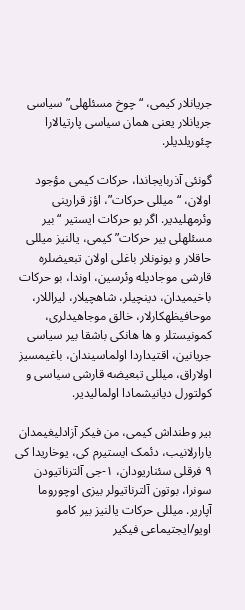جریانلار کیمی، “چوخ مسئلهلی” سیاسی جریانلار یعنی همان سیاسی پارتیالارا چئوریلدیلر.

گونئی آذربایجاندا، حرکات کیمی مؤجود اولان، “میللی حرکات”، اؤز قرارینی وئرمهلیدیر. اگر بو حرکات ایستیر “بیر مسئلهلی بیر حرکات” کیمی، یالنیز میللی حاقلار و بونونلار باغلی اولان تبعیضلره قارشی موجادیله وئرسین، اوندا، بو حرکات باخیمیدان، دینچیلر، شاهچیلار، لیراللار، موحافیظهکارلار، خالق موجاهیدلری، کمونیستلر و ها هانکی باشقا بیر سیاسی جریانین، اقتیداردا اولماسیندان، باغیمسیز اولاراق، میللی تبعیضه قارشی سیاسی و کولتورل دیانیشمادا اولمالیدیر.

بیر وطنداش کیمی، من فیکر آزادلیغیمدان یارارلانیب، دئمک ایستیرم کی، یوخاریدا کی ۹ فرقلی سئناریودان، ۱-جی آلترناتیودن سونرا، بوتون آلترناتیولر بیزی اوچوروما آپاریر. میللی حرکات یالنیز بیر کامو اویو/ایجتیماعی فیکیر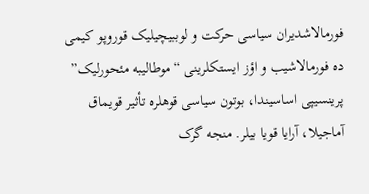فورمالاشدیران سیاسی حرکت و لوببیچیلیک قوروپو کیمی ده فورمالاشیب و اؤز ایستکلرینی “موطالیبه مئحورلیک” پرینسیپی اساسیندا، بوتون سیاسی قوهلره تأثیر قویماق آماجیلا، آرایا قویا بیلر. منجه گرک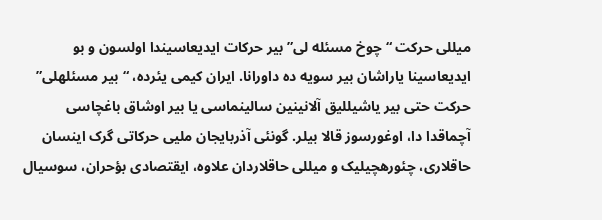میللی حرکت “چوخ مسئله لی” بیر حرکات ایدیعاسیندا اولسون و بو ایدیعاسینا یاراشان بیر سویه ده داورانا. ایران کیمی یئرده، “بیر مسئلهلی” حرکت حتی بیر یاشیللیق آلانینین سالینماسی یا بیر اوشاق باغچاسی آچماقدا دا، اوغورسوز قالا بیلر. گونئی آذربایجان ملیی حرکاتی گرک اینسان حاقلاری، چئورهچیلیک و میللی حاقلاردان علاوه، ایقتصادی بؤحران، سوسیال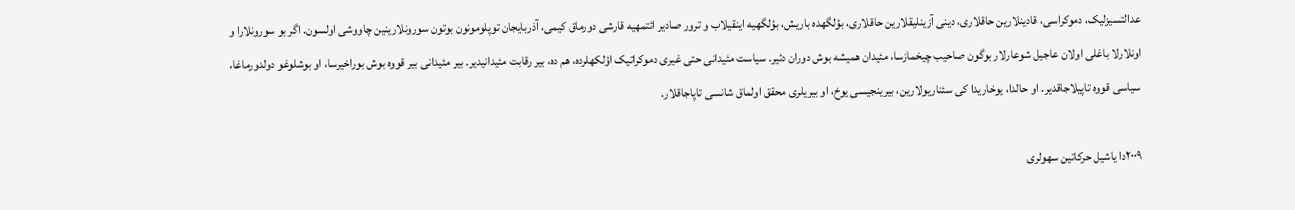عدالتسیزلیک، دموکراسی، قادینلارین حاقلاری، دینی آزینلیقلارین حاقلاری، بؤلگهده باریش، بؤلگهیه اینقیلاب و ترور صادیر ائتمهیه قارشی دورماق کیمی، آذربایجان توپلومونون بوتون سورونلارینین چاووشی اولسون. اگر بو سورونلارا و اونلارلا باغلی اولان عاجیل شوعارلار بوگون صاحیب چیخمازسا، مئیدان همیشه بوش دوران دئیر. سیاست مئیدانی حتی غیری دموکراتیک اؤلکهلرده، هم ده، بیر رقابت مئیدانیدیر. بیر مئیدانی بیر قووه بوش بوراخیرسا، او بوشلوغو دولدورماغا، سیاسی قووه تاپیلاجاقدیر. او حالدا، یوخاریدا کی سئناریولارین، بیرینجیسی یوخ، او بیریلری محقق اولماق شانسی تاپاجاقلار.

۲۰۰۹دا یاشیل حرکاتین سهولری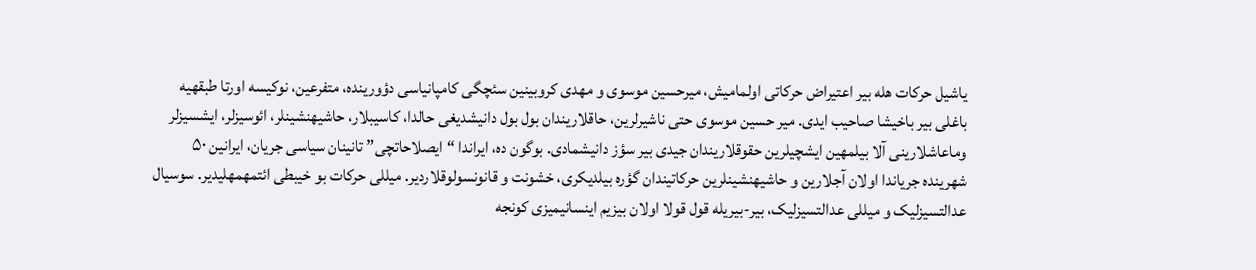یاشیل حرکات هله بیر اعتیراض حرکاتی اولمامیش، میرحسین موسوی و مهدی کروبینین سئچگی کامپانیاسی دؤورینده، متفرعین، نوکیسه اورتا طبقهیه باغلی بیر باخیشا صاحیب ایدی. میر حسین موسوی حتی ناشیرلرین، حاقلاریندان بول بول دانیشدیغی حالدا، کاسیبلار، حاشیهنشینلر، ائوسیزلر، ایشسیزلر وماعاشلارینی آلا بیلمهین ایشچیلرین حقوقلاریندان جیدی بیر سؤز دانیشمادی. بوگون ده، ایراندا “ایصلاحاتچی” تانینان سیاسی جریان، ایرانین ۵۰ شهرینده جریاندا اولان آجلارین و حاشیهنشینلرین حرکاتیندان گؤره بیلدیکری، خشونت و قانونسولوقلاردیر. میللی حرکات بو خیبطی ائتمهمهلیدیر. سوسیال عدالتسیزلیک و میللی عدالتسیزلیک، بیر-بیریله قول قولا اولان بیزیم اینسانیمیزی کونجه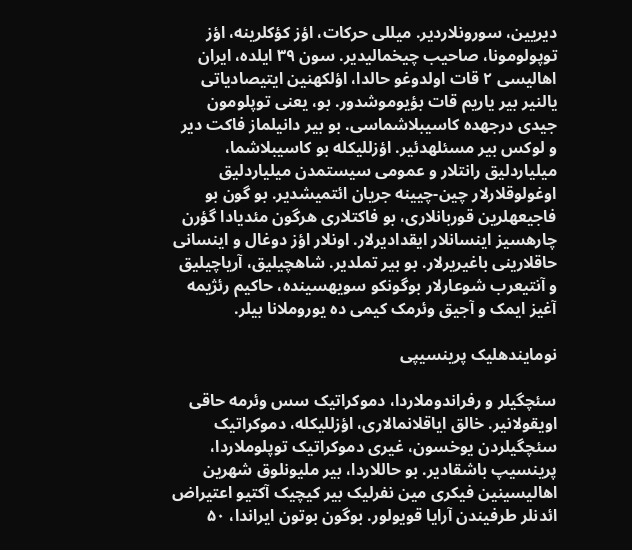دیریین، سورونلاردیر. میللی حرکات، اؤز کؤکلرینه، اؤز توپولومونا، صاحیب چیخمالیدیر. سون ۳۹ ایلده، ایران اهالیسی ۲ قات اولدوغو حالدا، اؤلکهنین ایتیصادیاتی یالنیر بیر یاریم قات بؤیوموشدور. بو، یعنی توپلومون جیدی درجهده کاسیبلاشماسی. بو بیر دانیلماز فاکت دیر و لوکس بیر مسئلهدئیر. اؤزللیکله بو کاسیبلاشما، میلیاردلیق رانتلار و عمومی سیستمدن میلیاردلیق اوغولوقلارلار چین-چیینه جریان ائتمیشدیر. بو گون بو فاجیعهلرین قوربانلاری، بو فاکتلاری هرگون مئدیادا گؤرن چارهسیز اینسانلار ایقدادیرلار. اونلار اؤز دوغال و اینسانی حاقلارینی باغیریرلار. بو بیر تملدیر. شاهچیلیق، آریاچیلیق و آنتیعرب شوعارلار بوگونکو سویهسینده، حاکیم رئژیمه آغیز ایمک و آجیق وئرمک کیمی ده یوروملانا بیلر.

نومایندهلیک پرینسیپی

سئچگیلر و رفراندوملاردا، دموکراتیک سس وئرمه حاقی اویقولانیر. خالق ایاقلانمالاری، اؤزللیکله، دموکراتیک سئچگیلردن یوخسون، غیری دموکراتیک توپلوملاردا، پرینسیپ باشقادیر. بو حاللاردا، بیر ملیونلوق شهرین اهالیسینین فیکری مین نفرلیک بیر کیچیک آکتیو اعتیراض ائدنلر طرفیندن آرایا قویولور. بوگون بوتون ایراندا، ۵۰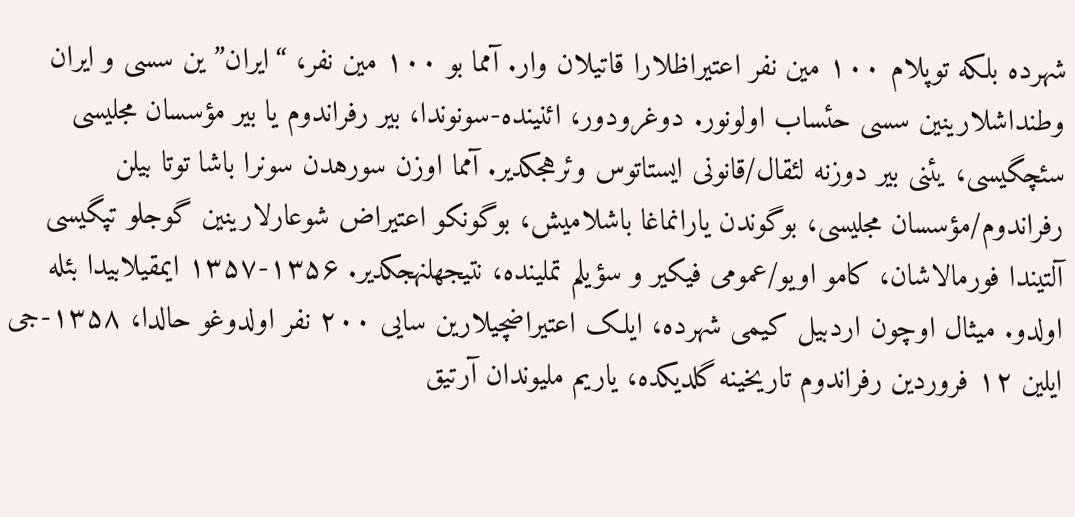شهرده بلکه توپلام ۱۰۰ مین نفر اعتیراظلارا قاتیلان وار. آمما بو ۱۰۰ مین نفر، “ایران”ین سسی و ایران وطنداشلارینین سسی حئساب اولونور. دوغرودور، ائنینده-سونوندا، بیر رفراندوم یا بیر مؤسسان مجلیسی سئچگیسی، یئنی بیر دوزنه لئقال/قانونی ایستاتوس وئرهجکدیر. آمما اوزن سورهدن سونرا باشا توتا بیلن رفراندوم/مؤسسان مجلیسی، بوگوندن یارانماغا باشلامیش، بوگونکو اعتیراض شوعارلارینین گوجلو تپگیسی آلتیندا فورمالاشان، کامو اویو/عمومی فیکیر و سؤیلم تملینده، نتیجهلنهجکدیر. ۱۳۵۶-۱۳۵۷ ایمقیلابیدا بئله اولدو. میثال اوچون اردبیل کیمی شهرده، ایلک اعتیراضچیلارین سایی ۲۰۰ نفر اولدوغو حالدا، ۱۳۵۸-جی ایلین ۱۲ فروردین رفراندوم تاریخینه گلدیکده، یاریم ملیوندان آرتیق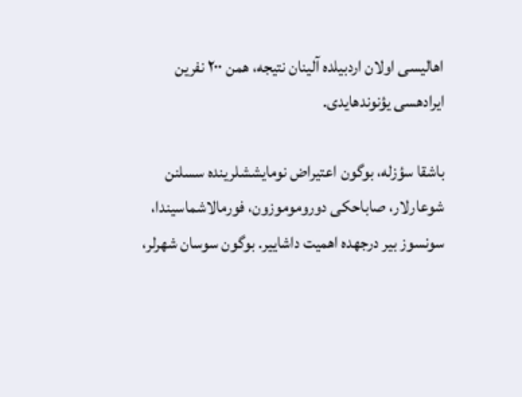اهالیسی اولان اردبیلده آلینان نتیجه، همن ۲۰۰ نفرین ایرادهسی یؤنوندهایدی.

باشقا سؤزله، بوگون اعتیراض نومایششلرینده سسلنن شوعارلار، صاباحکی دوروموموزون، فورمالاشماسیندا، سونسوز بیر درجهده اهمیت داشاییر. بوگون سوسان شهرلر،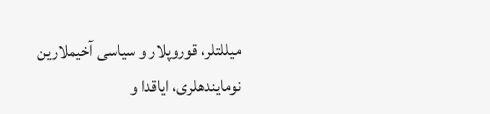میللتلر، قوروپلار و سیاسی آخیملارین نومایندهلری، ایاقدا و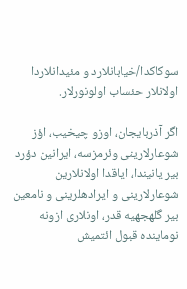سوکاکدا/خیابانلارد و مئیدانلاردا اولانلار حئساب اولونورلار.

اگر آذربایجان، اوزو چیخیب، اؤز شوعارلارینی وئرمزسه، ایرانین دؤرد بیر یانیندا، ایاقدا اولانلارین شوعارلارینی و ایرادهلرینی و نامعین بیر گلهجهیه قدر، اونلاری ازونه نوماینده قبول ائتمیش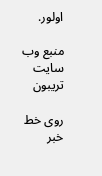اولور.

منبع وب سایت تریبون

روی خط خبر